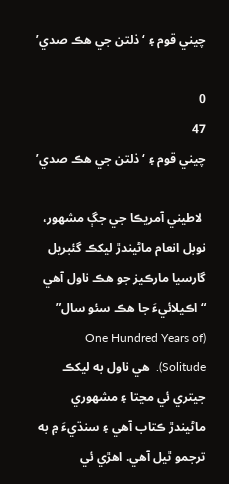چيني قوم ۽ ‘ذلتن جي هڪ صدي’

0
47
چيني قوم ۽ ‘ذلتن جي هڪ صدي’

 لاطيني آمريڪا جي جڳ مشھور، نوبل انعام ماڻيندڙ ليکڪ گئبريل گارسيا مارڪيز جو ھڪ ناول آھي “اڪيلائيءَ جا ھڪ سئو سال” (One Hundred Years of Solitude).  ھي ناول به ليکڪ جيتري ئي مڃتا ۽ مشھوري ماڻيندڙ ڪتاب آھي ۽ سنڌيءَ ۾ به ترجمو ٿيل آھي. اھڙي ئي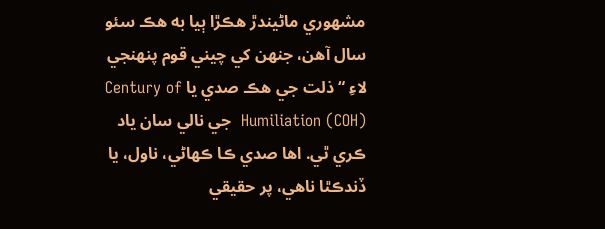مشھوري ماڻيندڙ ھڪڙا ٻيا به ھڪ سئو سال آھن، جنھن کي چيني قوم پنھنجي لاءِ “ذلت جي ھڪ صدي يا Century of Humiliation (COH)  جي نالي سان ياد ڪري ٿي. اھا صدي ڪا ڪھاڻي، ناول، يا ڏندڪٿا ناھي، پر حقيقي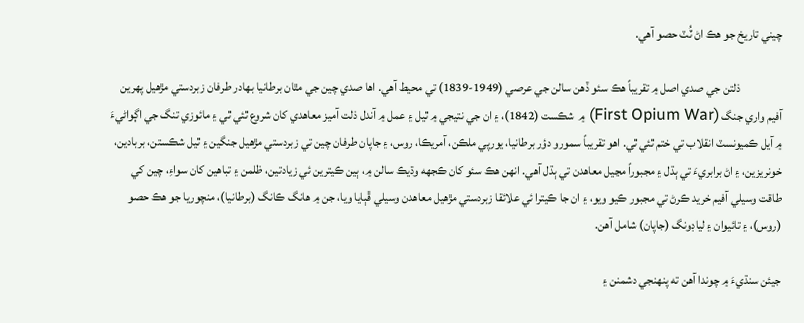چيني تاريخ جو ھڪ اڻ ٽُٽ حصو آھي.

                 ذلتن جي صدي اصل ۾ تقريباً ھڪ سئو ڏھن سالن جي عرصي (1949-1839) تي محيط آھي. اھا صدي چين جي مٿان برطانيا بھادر طرفان زبردستي مڙھيل پھرين آفيم واري جنگ (First Opium War) ۾ شڪست (1842)، ۽ ان جي نتيجي ۾ ٿيل ۽ عمل ۾ آندل ذلت آميز معاھدي کان شروع ٿئي ٿي ۽ مائوزي تنگ جي اڳواڻيءَ ۾ آيل ڪميونسٽ انقلاب تي ختم ٿئي ٿي. اھو تقريباً سمورو دؤر برطانيا، يورپي ملڪن، آمريڪا، روس، ۽ جاپان طرفان چين تي زبردستي مڙھيل جنگين ۽ ٿيل شڪستن، بربادين، خونريزين، ۽ اڻ برابريءَ تي ٻڌل ۽ مجبوراً مڃيل معاھدن تي ٻڌل آھي. انھن ھڪ سئو کان ڪجھه وڌيڪ سالن ۾، ٻين ڪيترين ئي زيادتين، ظلمن ۽ تباھين کان سواءِ، چين کي طاقت وسيلي آفيم خريد ڪرڻ تي مجبور ڪيو ويو، ۽ ان جا ڪيترا ئي علائقا زبردستي مڙھيل معاھدن وسيلي ڦٻايا ويا، جن ۾ ھانگ ڪانگ (برطانيا)، منچوريا جو ھڪ حصو (روس)، ۽ تائيوان ۽ لياڊونگ (جاپان) شامل آھن.

جيئن سنڌيءَ ۾ چوندا آھن ته پنھنجي دشمنن ۽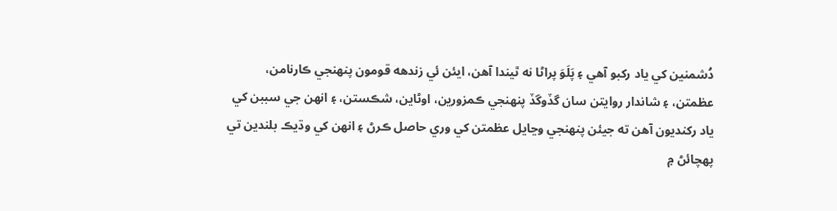دُشمنين کي ياد رکبو آھي ۽ پَلَوَ پراڻا نه ٿيندا آھن، ايئن ئي زندھه قومون پنھنجي ڪارنامن، عظمتن، ۽ شاندار روايتن سان گڏوگڏ پنھنجي ڪمزورين، اوڻاين، شڪستن، ۽ انھن جي سببن کي ياد رکنديون آھن ته جيئن پنھنجي وڃايل عظمتن کي وري حاصل ڪرڻ ۽ انھن کي وڌيڪ بلندين تي پھچائڻ ۾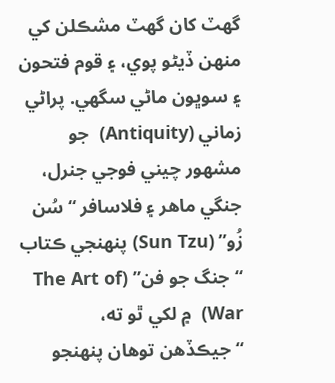گھٽ کان گھٽ مشڪلن کي منھن ڏيڻو پوي، ۽ قوم فتحون ۽ سوڀون ماڻي سگھي. پراڻي زماني (Antiquity)  جو مشھور چيني فوجي جنرل، جنگي ماھر ۽ فلاسافر “سُن زُو” (Sun Tzu) پنھنجي ڪتاب “جنگ جو فن” (The Art of War)  ۾ لکي ٿو ته، “جيڪڏھن توھان پنھنجو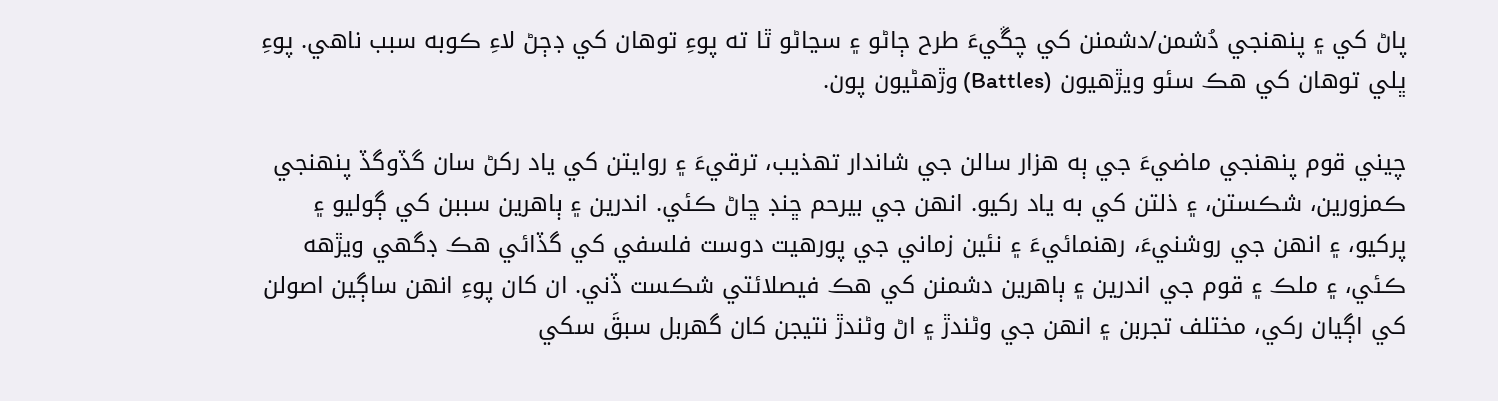پاڻ کي ۽ پنھنجي دُشمن/دشمنن کي چڱيءَ طرح ڄاڻو ۽ سڃاڻو ٿا ته پوءِ توھان کي ڊڄڻ لاءِ ڪوبه سبب ناھي. پوءِ ڀلي توھان کي ھڪ سئو ويڙھيون (Battles) وڙھڻيون پون.

چيني قوم پنھنجي ماضيءَ جي ٻه ھزار سالن جي شاندار تھذيب، ترقيءَ ۽ روايتن کي ياد رکڻ سان گڏوگڏ پنھنجي ڪمزورين، شڪستن، ۽ ذلتن کي به ياد رکيو. انھن جي بيرحم ڇنڊ ڇاڻ ڪئي. اندرين ۽ ٻاھرين سببن کي ڳوليو ۽ پرکيو، ۽ انھن جي روشنيءَ، رھنمائيءَ ۽ نئين زماني جي پورھيت دوست فلسفي کي گڏائي ھڪ ڊگھي ويڙھه ڪئي، ۽ ملڪ ۽ قوم جي اندرين ۽ ٻاھرين دشمنن کي ھڪ فيصلائتي شڪست ڏني. ان کان پوءِ انھن ساڳين اصولن کي اڳيان رکي، مختلف تجربن ۽ انھن جي وڻندڙ ۽ اڻ وڻندڙ نتيجن کان گھربل سبقَ سکي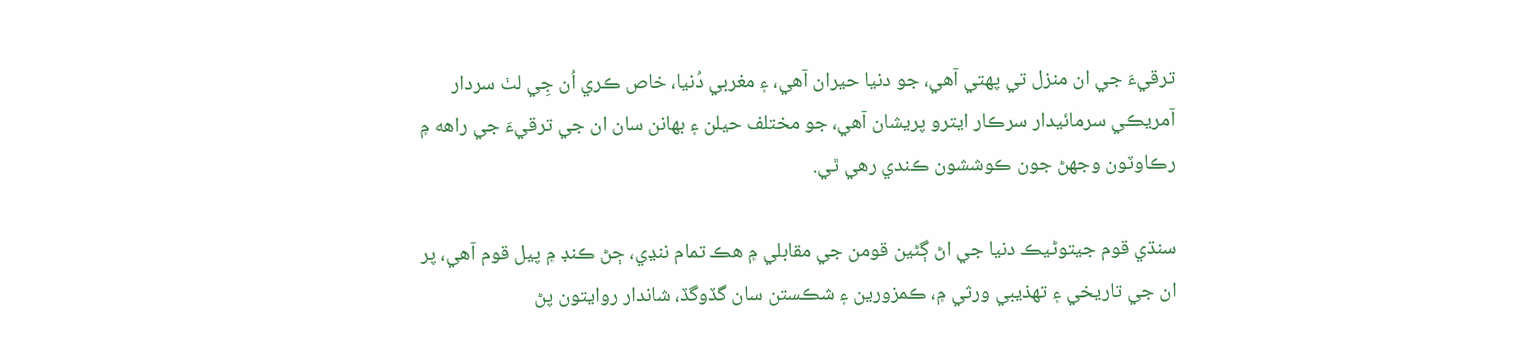ترقيءَ جي ان منزل تي پھتي آھي، جو دنيا حيران آھي، ۽ مغربي دُنيا، خاص ڪري اُن جِي لٺ سردار آمريڪي سرمائيدار سرڪار ايترو پريشان آھي، جو مختلف حيلن ۽ بھانن سان ان جي ترقيءَ جي راھه ۾ رڪاوٽون وجھڻ جون ڪوششون ڪندي رھي ٿي.

سنڌي قوم جيتوڻيڪ دنيا جي اڻ ڳڻين قومن جي مقابلي ۾ ھڪ تمام ننڍي، ڄڻ ڪنڊ ۾ پيل قوم آھي، پر ان جي تاريخي ۽ تھذيبي ورثي ۾، ڪمزورين ۽ شڪستن سان گڏوگڏ، شاندار روايتون پڻ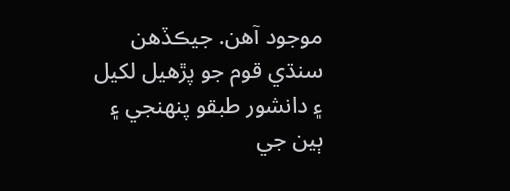موجود آھن. جيڪڏھن سنڌي قوم جو پڙھيل لکيل ۽ دانشور طبقو پنھنجي ۽ ٻين جي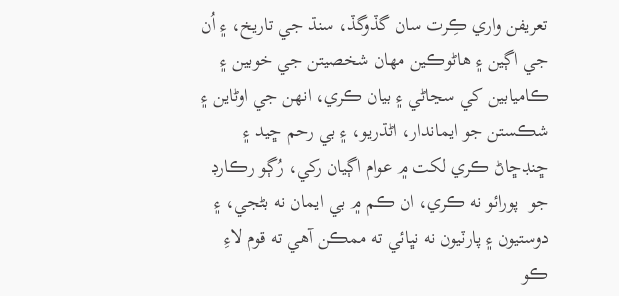تعريفن واري ڪِرت سان گڏوگڏ، سنڌ جي تاريخ، ۽ اُن جي اڳين ۽ ھاڻوڪين مھان شخصيتن جي خوبين ۽ ڪاميابين کي سڃاڻي ۽ بيان ڪري، انھن جي اوڻاين ۽ شڪستن جو ايماندار، اڻڌريو، ۽ بي رحم ڇيد ۽ ڇنڊڇاڻ ڪري لکت ۾ عوام اڳيان رکي، رُڳو رڪارڊ جو  پورائو نه ڪري، ان ڪم ۾ بي ايمان نه بڻجي، ۽ دوستيون ۽ پارٽيون نه نڀائي ته ممڪن آھي ته قوم لاءِ ڪو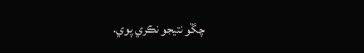چڱو نتيجو نڪري پوي.